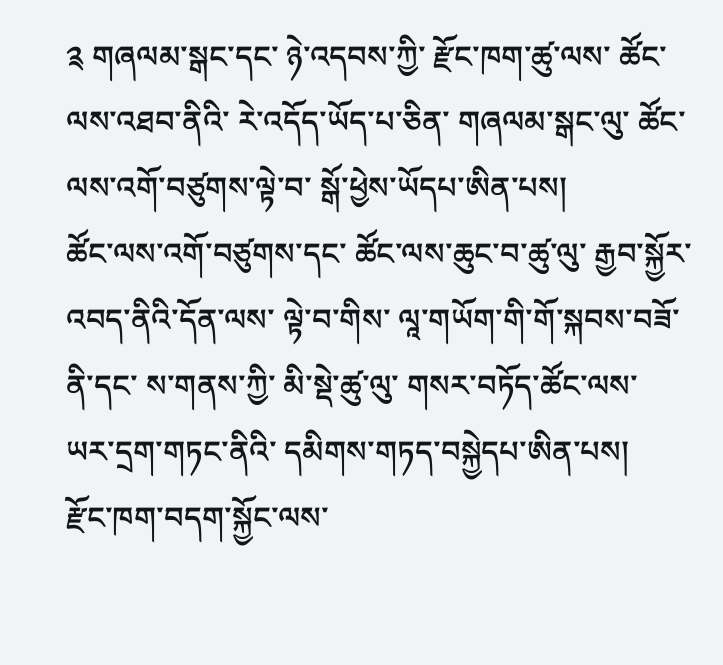༉ གཞལམ་སྒང་དང་ ཉེ་འདབས་ཀྱི་ རྫོང་ཁག་ཚུ་ལས་ ཚོང་ལས་འཐབ་ནིའི་ རེ་འདོད་ཡོད་པ་ཅིན་ གཞལམ་སྒང་ལུ་ ཚོང་ལས་འགོ་བཙུགས་ལྟེ་བ་ སྒོ་ཕྱེས་ཡོདཔ་ཨིན་པས།
ཚོང་ལས་འགོ་བཙུགས་དང་ ཚོང་ལས་ཆུང་བ་ཚུ་ལུ་ རྒྱབ་སྐྱོར་འབད་ནིའི་དོན་ལས་ ལྟེ་བ་གིས་ ལཱ་གཡོག་གི་གོ་སྐབས་བཟོ་ནི་དང་ ས་གནས་ཀྱི་ མི་སྡེ་ཚུ་ལུ་ གསར་བཏོད་ཚོང་ལས་ ཡར་དྲག་གཏང་ནིའི་ དམིགས་གཏད་བསྐྱེདཔ་ཨིན་པས།
རྫོང་ཁག་བདག་སྐྱོང་ལས་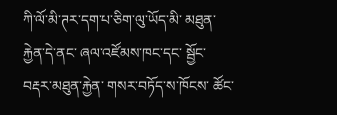ཀི་ལོ་མི་ཊར་དག་པ་ཅིག་ལུ་ཡོད་མི་ མཐུན་རྐྱེན་དེ་ནང་ ཞལ་འཛོམས་ཁང་དང་ སྦྱོང་བརྡར་མཐུན་རྐྱེན་ གསར་བཏོད་ས་ཁོངས་ ཚོང་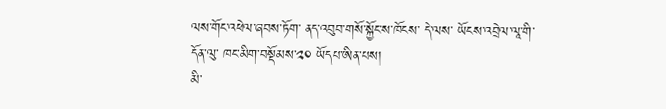ལས་གོང་འཕེལ་ཞབས་ཏོག་ ནད་འབུབ་གསོ་སྐྱོང་ས་ཁོངས་ དེ་ལས་ ཡོངས་འབྲེལ་ལཱ་གི་དོན་ལུ་ ཁང་མིག་བསྡོམས་༢༠ ཡོདཔ་ཨིན་པས།
མི་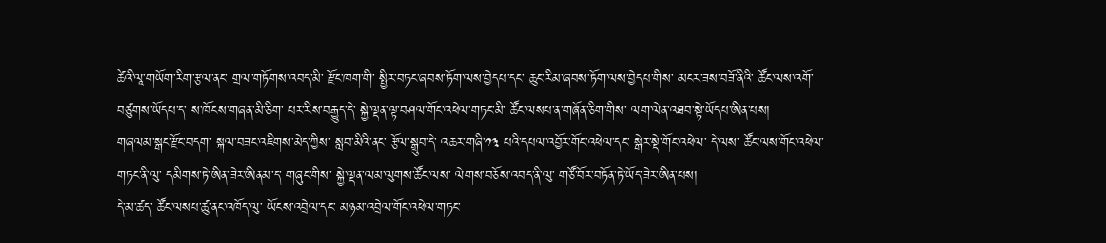ཚེའི་ལཱ་གཡོག་རིག་རྩལ་ནང་ གྲལ་གཏོགས་འབད་མི་ རྫོང་ཁག་གི་ སྤྱིར་བཏང་ཞབས་ཏོག་ལས་བྱེདཔ་དང་ ཆུང་རིམ་ཞབས་ཏོག་ལས་བྱེདཔ་གིས་ མངར་ཟས་བཟོ་ནིའི་ ཚོང་ལས་འགོ་བཙུགས་ཡོདཔ་ད་ ས་ཁོངས་གཞན་མི་ཅིག་ པར་རིས་བརྒྱུད་དེ་ སྐྱེ་ལྡན་ལྟ་བཤལ་གོང་འཕེལ་གཏང་མི་ ཚོང་ལསཔ་ན་གཞོན་ཅིག་གིས་ ལག་ལེན་འཐབ་སྟེ་ཡོདཔ་ཨིན་པས།
གཞལམ་སྒང་རྫོང་བདག་ སྐལ་བཟང་འཇིགས་མེད་ཀྱིས་ སླབ་མིའི་ནང་ རྩོལ་སྒྲུབ་དེ་ འཆར་གཞི་༡༣ པའི་དཔལ་འབྱོར་གོང་འཕེལ་དང་ སྒེར་སྡེ་གོང་འཕེལ་ དེ་ལས་ ཚོང་ལས་གོང་འཕེལ་གཏང་ནི་ལུ་ དམིགས་ཏེ་ཨིན་ཟེར་ཨིནམ་ད་ གཞུང་གིས་ སྐྱེ་ལྡན་ལམ་ལུགས་ཚོང་ལས་ ལེགས་བཅོས་འབད་ནི་ལུ་ གཙོ་བོར་བཏོན་ཏེ་ཡོད་ཟེར་ཨིན་པས།
དེ་མ་ཚད་ ཚོང་ལསཔ་ཚུ་ནང་འཁོད་ལུ་ ཡོངས་འབྲེལ་དང་ མཉམ་འབྲེལ་གོང་འཕེལ་གཏང་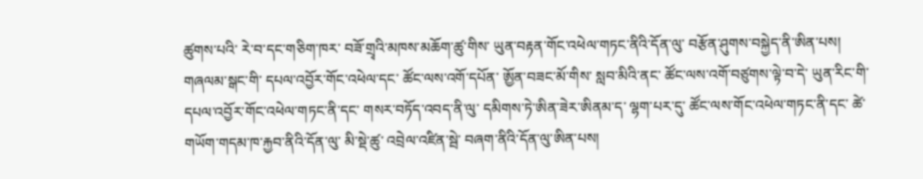ཚུགས་པའི་ རེ་བ་དང་གཅིག་ཁར་ བཟོ་གྲྭའི་མཁས་མཆོག་ཚུ་གིས་ ཡུན་བརྟན་གོང་འཕེལ་གཏང་ནིའི་དོན་ལུ་ བརྩོན་ཤུགས་བསྐྱེད་ནི་ཨིན་པས།
གཞལམ་སྒང་གི་ དཔལ་འབྱོར་གོང་འཕེལ་དང་ ཚོང་ལས་འགོ་དཔོན་ ཨྱོན་བཟང་མོ་གིས་ སླབ་མིའི་ནང་ ཚོང་ལས་འགོ་བཙུགས་ལྟེ་བ་དེ་ ཡུན་རིང་གི་ དཔལ་འབྱོར་གོང་འཕེལ་གཏང་ནི་དང་ གསར་བཏོད་འབད་ནི་ལུ་ དམིགས་ཏེ་ཨིན་ཟེར་ཨིནམ་ད་ ལྷག་པར་དུ་ ཚོང་ལས་གོང་འཕེལ་གཏང་ནི་དང་ ཚེ་གཡོག་གདམ་ཁ་རྐྱབ་ནིའི་དོན་ལུ་ མི་སྡེ་ཚུ་ འབྲེལ་འཛིན་སྦེ་ བཞག་ནིའི་དོན་ལུ་ཨིན་པས།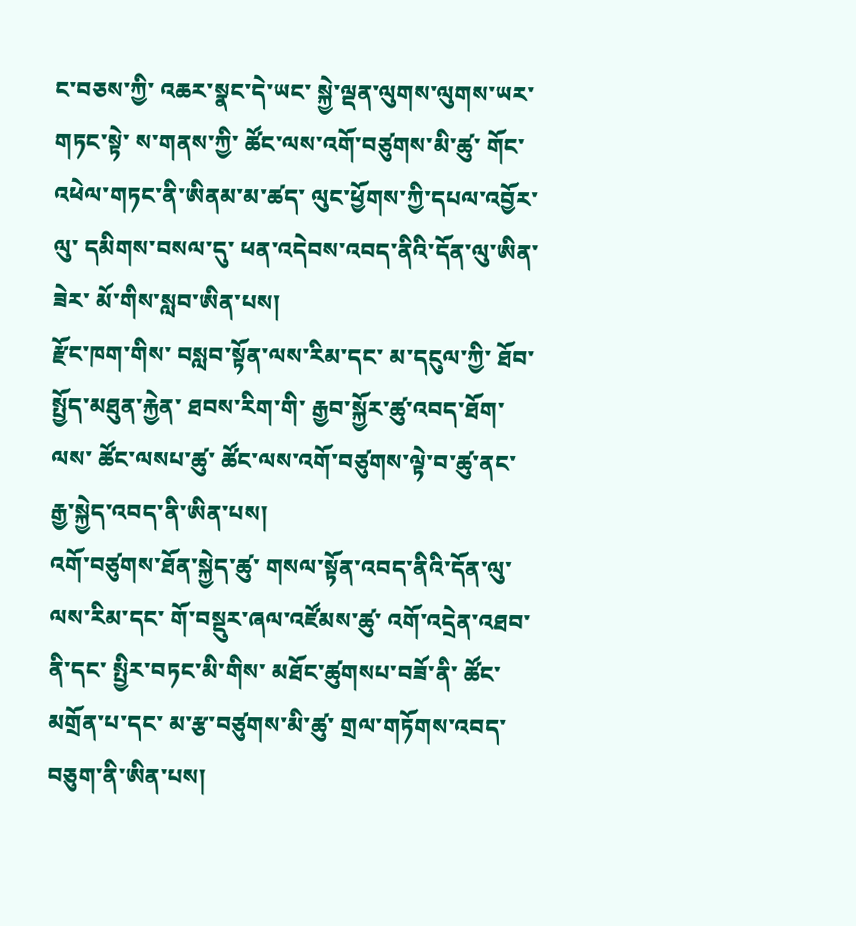ང་བཅས་ཀྱི་ འཆར་སྣང་དེ་ཡང་ སྐྱེ་ལྡན་ལུགས་ལུགས་ཡར་གཏང་སྟེ་ ས་གནས་ཀྱི་ ཚོང་ལས་འགོ་བཙུགས་མི་ཚུ་ གོང་འཕེལ་གཏང་ནི་ཨིནམ་མ་ཚད་ ལུང་ཕྱོགས་ཀྱི་དཔལ་འབྱོར་ལུ་ དམིགས་བསལ་དུ་ ཕན་འདེབས་འབད་ནིའི་དོན་ལུ་ཨིན་ཟེར་ མོ་གིས་སླབ་ཨིན་པས།
རྫོང་ཁག་གིས་ བསླབ་སྟོན་ལས་རིམ་དང་ མ་དངུལ་ཀྱི་ ཐོབ་སྤྱོད་མཐུན་རྐྱེན་ ཐབས་རིག་གི་ རྒྱབ་སྐྱོར་ཚུ་འབད་ཐོག་ལས་ ཚོང་ལསཔ་ཚུ་ ཚོང་ལས་འགོ་བཙུགས་ལྟེ་བ་ཚུ་ནང་ རྒྱ་སྐྱེད་འབད་ནི་ཨིན་པས།
འགོ་བཙུགས་ཐོན་སྐྱེད་ཚུ་ གསལ་སྟོན་འབད་ནིའི་དོན་ལུ་ ལས་རིམ་དང་ གོ་བསྡུར་ཞལ་འཛོམས་ཚུ་ འགོ་འདྲེན་འཐབ་ནི་དང་ སྤྱིར་བཏང་མི་གིས་ མཐོང་ཚུགསཔ་བཟོ་ནི་ ཚོང་མགྲོན་པ་དང་ མ་རྩ་བཙུགས་མི་ཚུ་ གྲལ་གཏོགས་འབད་བཅུག་ནི་ཨིན་པས།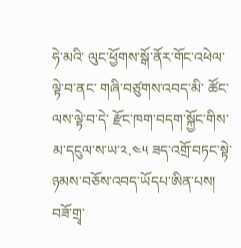ཧེ་མའི་ ལུང་ཕྱོགས་སྒོ་ནོར་གོང་འཕེལ་ལྟེ་བ་ནང་ གཞི་བཙུགས་འབད་མི་ ཚོང་ལས་ལྟེ་བ་དེ་ རྫོང་ཁག་བདག་སྐྱོང་གིས་ མ་དངུལ་ས་ཡ་༢.༤༥ ཟད་འགྲོ་བཏང་སྟེ་ ཉམས་བཅོས་འབད་ཡོདཔ་ཨིན་པས།
བཟོ་གྲྭ་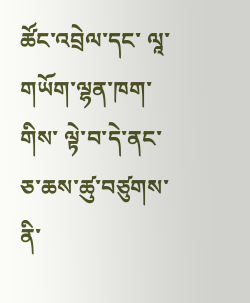ཚོང་འབྲེལ་དང་ ལཱ་གཡོག་ལྷན་ཁག་གིས་ ལྟེ་བ་དེ་ནང་ ཅ་ཆས་ཚུ་བཙུགས་ནི་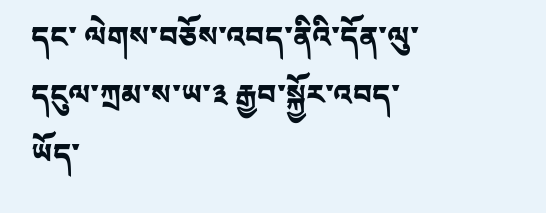དང་ ལེགས་བཅོས་འབད་ནིའི་དོན་ལུ་ དངུལ་ཀྲམ་ས་ཡ་༣ རྒྱབ་སྐྱོར་འབད་ཡོད་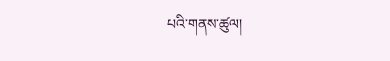པའི་གནས་ཚུལ།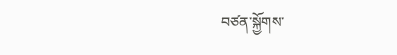བཙན་སྐྱོགས་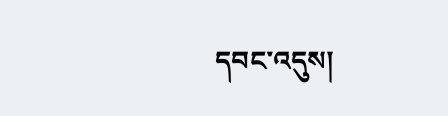དབང་འདུས།